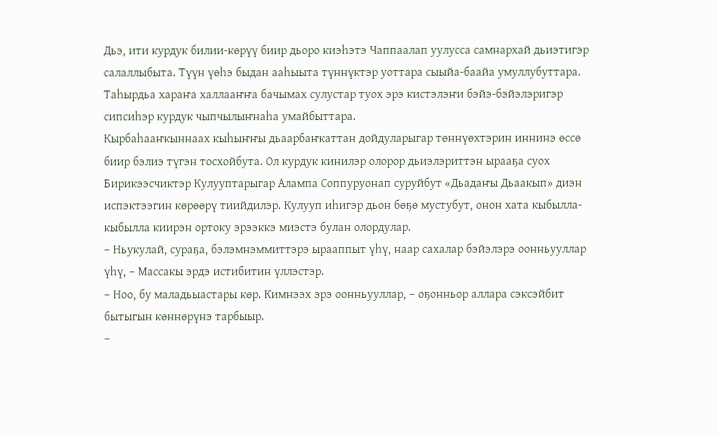Дьэ, ити курдук билии-көрүү биир дьоро киэһэтэ Чаппаалап уулусса самнархай дьиэтигэр салаллыбыта. Түүн үөһэ быдан ааһыыта түннүктэр уоттара сыыйа-баайа умуллубуттара. Таһырдьа хараҥа халлааҥҥа бачымах сулустар туох эрэ кистэлэҥи бэйэ-бэйэлэригэр сипсиһэр курдук чыпчылыҥнаһа умайбыттара.
Кырбаһааҥкыннаах кыһыҥҥы дьаарбаҥкаттан дойдуларыгар төннүөхтэрин иннинэ өссө биир бэлиэ түгэн тосхойбута. Ол курдук кинилэр олорор дьиэлэриттэн ырааҕа суох Бирикээсчиктэр Кулууптарыгар Алампа Соппуруонап суруйбут «Дьадаҥы Дьаакып» диэн испэктээгин көрөөрү тиийдилэр. Кулууп иһигэр дьон бөҕө мустубут, онон хата кыбылла-кыбылла киирэн ортоку эрээккэ миэстэ булан олордулар.
– Ньукулай, сураҕа, бэлэмнэммиттэрэ ырааппыт үһү, наар сахалар бэйэлэрэ оонньууллар үһү, – Массакы эрдэ истибитин үллэстэр.
– Ноо, бу маладьыастары көр. Кимнээх эрэ оонньууллар, – оҕонньор аллара сэксэйбит бытыгын көннөрүнэ тарбыыр.
–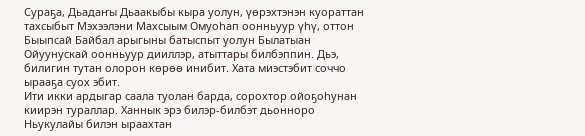Сураҕа, Дьадаҥы Дьаакыбы кыра уолун, үөрэхтэнэн куораттан тахсыбыт Мэхээлэни Махсыым Омуоһап оонньуур үһү, оттон Быыпсай Байбал арыгыны батыспыт уолун Былатыан Ойуунускай оонньуур дииллэр, атыттары билбэппин. Дьэ, билигин тутан олорон көрөө инибит. Хата миэстэбит соччо ырааҕа суох эбит.
Ити икки ардыгар саала туолан барда, сорохтор ойоҕоһунан киирэн тураллар. Ханнык эрэ билэр-билбэт дьонноро Ньукулайы билэн ыраахтан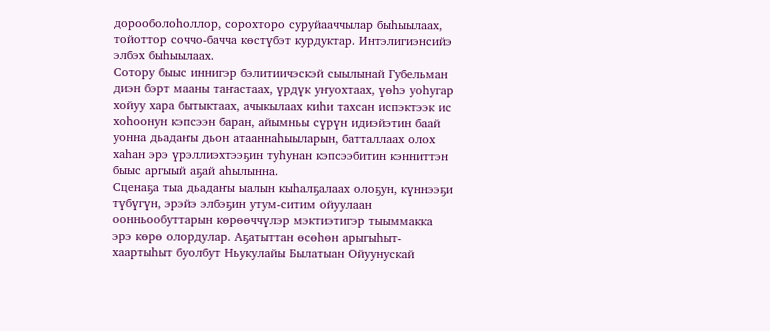дорооболоһоллор, сорохторо суруйааччылар быһыылаах, тойоттор соччо-бачча көстүбэт курдуктар. Интэлигиэнсийэ элбэх быһыылаах.
Сотору быыс иннигэр бэлитиичэскэй сыылынай Губельман диэн бэрт мааны таҥастаах, үрдүк уҥуохтаах, үөһэ уоһугар хойуу хара бытыктаах, ачыкылаах киһи тахсан испэктээк ис хоһоонун кэпсээн баран, айымньы сүрүн идиэйэтин баай уонна дьадаҥы дьон атааннаһыыларын, батталлаах олох хаһан эрэ үрэллиэхтээҕин туһунан кэпсээбитин кэнниттэн быыс аргыый аҕай аһылынна.
Сценаҕа тыа дьадаҥы ыалын кыһалҕалаах олоҕун, күннээҕи түбүгүн, эрэйэ элбэҕин утум-ситим ойуулаан оонньообуттарын көрөөччүлэр мэктиэтигэр тыыммакка эрэ көрө олордулар. Аҕатыттан өсөһөн арыгыһыт-хаартыһыт буолбут Ньукулайы Былатыан Ойуунускай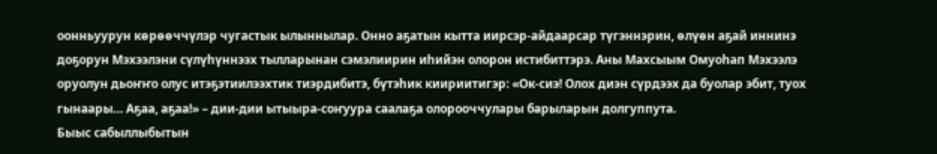оонньуурун көрөөччүлэр чугастык ылыннылар. Онно аҕатын кытта иирсэр-айдаарсар түгэннэрин, өлүөн аҕай иннинэ доҕорун Мэхээлэни сүлүһүннээх тылларынан сэмэлиирин иһийэн олорон истибиттэрэ. Аны Махсыым Омуоһап Мэхээлэ оруолун дьоҥҥо олус итэҕэтиилээхтик тиэрдибитэ, бүтэһик киириитигэр: «Ок-сиэ! Олох диэн сүрдээх да буолар эбит, туох гынаары… Аҕаа, аҕаа!» – дии-дии ытыыра-соҥуура саалаҕа олорооччулары барыларын долгуппута.
Быыс сабыллыбытын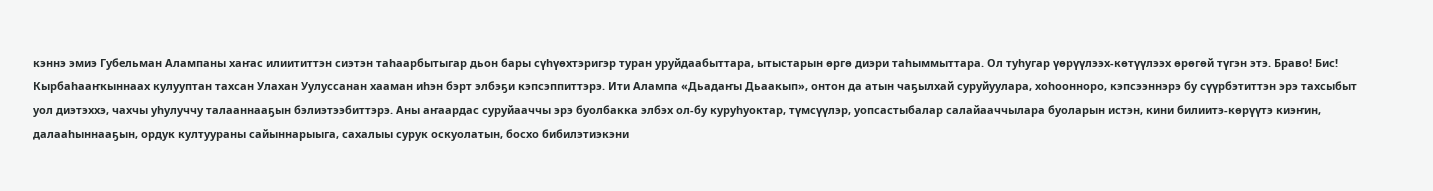кэннэ эмиэ Губельман Алампаны хаҥас илиититтэн сиэтэн таһаарбытыгар дьон бары сүһүөхтэригэр туран уруйдаабыттара, ытыстарын өргө диэри таһыммыттара. Ол туһугар үөрүүлээх-көтүүлээх өрөгөй түгэн этэ. Браво! Бис!
Кырбаһааҥкыннаах кулууптан тахсан Улахан Уулуссанан хааман иһэн бэрт элбэҕи кэпсэппиттэрэ. Ити Алампа «Дьадаҥы Дьаакып», онтон да атын чаҕылхай суруйуулара, хоһоонноро, кэпсээннэрэ бу сүүрбэтиттэн эрэ тахсыбыт уол диэтэххэ, чахчы уһулуччу талааннааҕын бэлиэтээбиттэрэ. Аны аҥаардас суруйааччы эрэ буолбакка элбэх ол-бу куруһуоктар, түмсүүлэр, уопсастыбалар салайааччылара буоларын истэн, кини билиитэ-көрүүтэ киэҥин, далааһыннааҕын, ордук култуураны сайыннарыыга, сахалыы сурук оскуолатын, босхо бибилэтиэкэни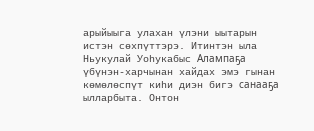арыйыыга улахан үлэни ыытарын истэн сөхпүттэрэ. Итинтэн ыла Ньукулай Уоһукабыс Алампаҕа үбүнэн-харчынан хайдах эмэ гынан көмөлөспүт киһи диэн бигэ санааҕа ылларбыта. Онтон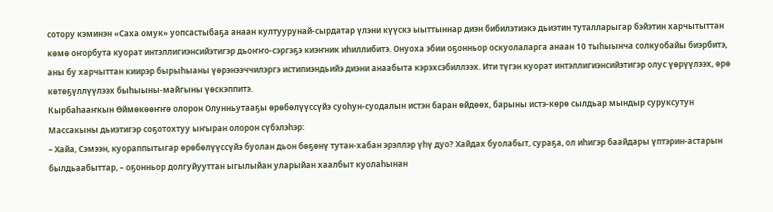сотору кэминэн «Саха омук» уопсастыбаҕа анаан култуурунай-сырдатар үлэни күүскэ ыыттыннар диэн бибилэтиэкэ дьиэтин туталларыгар бэйэтин харчытыттан көмө оҥорбута куорат интэллигиэнсийэтигэр дьоҥҥо-сэргэҕэ киэҥник иһиллибитэ. Онуоха эбии оҕонньор оскуолаларга анаан 10 тыһыынча солкуобайы биэрбитэ, аны бу харчыттан киирэр бырыһыаны үөрэнээччилэргэ истипиэндьийэ диэни анаабыта кэрэхсэбиллээх. Ити түгэн куорат интэллигиэнсийэтигэр олус үөрүүлээх, өрө көтөҕүллүүлээх быһыыны-майгыны үөскэппитэ.
Кырбаһааҥкын Өймөкөөҥҥө олорон Олунньутааҕы өрөбөлүүссүйэ суоһун-суодалын истэн баран өйдөөх, барыны истэ-көрө сылдьар мындыр суруксутун Массакыны дьиэтигэр соҕотохтуу ыҥыран олорон сүбэлэһэр:
– Хайа, Сэмээн, куораппытыгар өрөбөлүүссүйэ буолан дьон бөҕөнү тутан-хабан эрэллэр үһү дуо? Хайдах буолабыт, сураҕа, ол иһигэр баайдары үптэрин-астарын былдьаабыттар, – оҕонньор долгуйууттан ыгылыйан уларыйан хаалбыт куолаһынан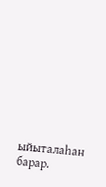ыйыталаһан барар.